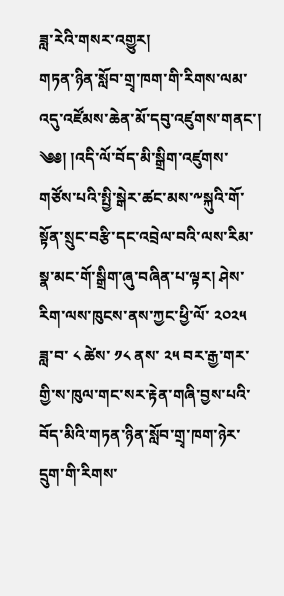ཟླ་རེའི་གསར་འགྱུར།
གཏན་ཉིན་སློབ་གྲྭ་ཁག་གི་རིགས་ལམ་འདུ་འཛོམས་ཆེན་མོ་དབུ་འཛུགས་གནང་།
༄༅། །འདི་ལོ་བོད་མི་སྒྲིག་འཛུགས་གཙོས་པའི་སྤྱི་སྒེར་ཚང་མས་༸སྐུའི་གོ་སྟོན་སྲུང་བརྩི་དང་འབྲེལ་བའི་ལས་རིམ་སྣ་མང་གོ་སྒྲིག་ཞུ་བཞིན་པ་ལྟར། ཤེས་རིག་ལས་ཁུངས་ནས་ཀྱང་ཕྱི་ལོ་ ༢༠༢༥ ཟླ་བ་ ༨ ཚེས་ ༡༨ ནས་ ༢༥ བར་རྒྱ་གར་གྱི་ས་ཁུལ་གང་སར་རྟེན་གཞི་བྱས་པའི་བོད་མིའི་གཏན་ཉིན་སློབ་གྲྭ་ཁག་ཉེར་དྲུག་གི་རིགས་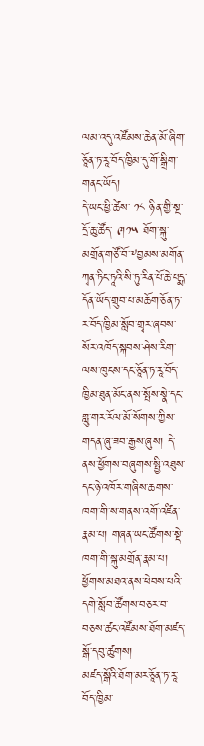ལམ་འདུ་འཛོམས་ཆེན་མོ་ཞིག་ཅཱོན་ཏ་རཱ་བོད་ཁྱིམ་དུ་གོ་སྒྲིག་གནང་ཡོད།
དེ་ཡང་ཕྱི་ཚེས་ ༡༨ ཉིན་གྱི་སྔ་དྲོ་ཆུ་ཚོད་ ༩།༡༥ ཐོག་སྐུ་མགྲོན་གཙོ་བོ་༸བྱམས་མགོན་ཀྭན་ཏིང་ཏཱའི་སི་ཏུ་རིན་པོ་ཆེ་པདྨ་དོན་ཡོད་གྲུབ་པ་མཆོག་ཅོན་ཏ་ར་བོད་ཁྱིམ་སློབ་གྲྭར་ཞབས་སོར་འཁོད་སྐབས་ཤེས་རིག་ལས་ཁུངས་དང་ཅཱོན་ཏ་རཱ་བོད་ཁྱིམ་ཐུན་མོང་ནས་སྤོས་སྣེ་དང་གླུ་གར་རོལ་མོ་སོགས་ཀྱིས་གདན་ཞུ་ཟབ་རྒྱས་ཞུས། དེ་ནས་ཕྱོགས་བཞུགས་སྤྱི་འཐུས་དང་ཉེ་འཁོར་གཞིས་ཆགས་ཁག་གི་ས་གནས་འགོ་འཛིན་རྣམ་པ། གཞན་ཡང་ཚོགས་སྡེ་ཁག་གི་སྐུ་མགྲོན་རྣམ་པ། ཕྱོགས་མཐའ་ནས་ཕེབས་པའི་དགེ་སློབ་ཚོགས་བཅར་བ་བཅས་ཚང་འཛོམས་ཐོག་མཛད་སྒོ་དབུ་ཚུགས།
མཛད་སྒོའི་ཐོག་མར་ཅཱོན་ཏ་རཱ་བོད་ཁྱིམ་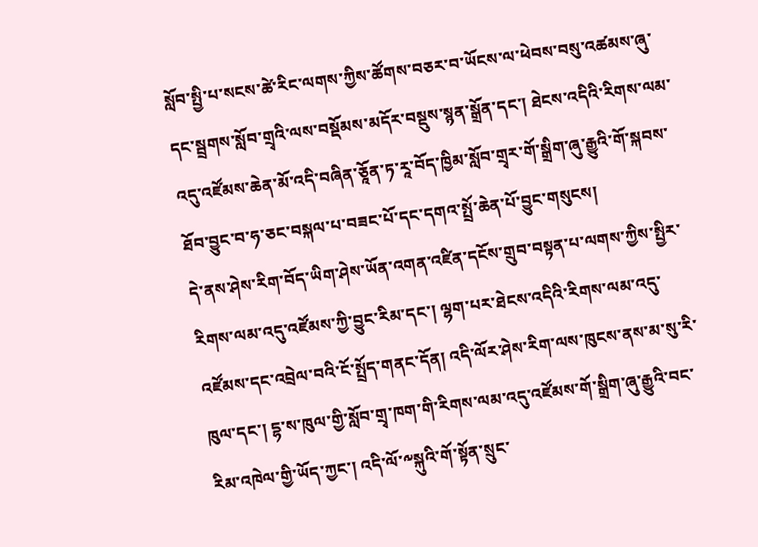སློབ་སྤྱི་པ་སངས་ཚེ་རིང་ལགས་ཀྱིས་ཚོགས་བཅར་བ་ཡོངས་ལ་ཕེབས་བསུ་འཚམས་ཞུ་དང་སྦྲགས་སློབ་གྲྭའི་ལས་བསྡོམས་མདོར་བསྡུས་སྙན་སྒྲོན་དང་། ཐེངས་འདིའི་རིགས་ལམ་འདུ་འཛོམས་ཆེན་མོ་འདི་བཞིན་ཅཱོན་ཏ་རཱ་བོད་ཁྱིམ་སློབ་གྲྭར་གོ་སྒྲིག་ཞུ་རྒྱུའི་གོ་སྐབས་ཐོབ་བྱུང་བ་ཧ་ཅང་བསྐལ་པ་བཟང་པོ་དང་དགའ་སྤྲོ་ཆེན་པོ་བྱུང་གསུངས།
དེ་ནས་ཤེས་རིག་བོད་ཡིག་ཤེས་ཡོན་འགན་འཛིན་དངོས་གྲུབ་བསྟན་པ་ལགས་ཀྱིས་སྤྱིར་རིགས་ལམ་འདུ་འཛོམས་ཀྱི་བྱུང་རིམ་དང་། ལྷག་པར་ཐེངས་འདིའི་རིགས་ལམ་འདུ་འཛོམས་དང་འབྲེལ་བའི་ངོ་སྤྲོད་གནང་དོན། འདི་ལོར་ཤེས་རིག་ལས་ཁུངས་ནས་མ་སུ་རི་ཁུལ་དང་། དྷ་ས་ཁུལ་གྱི་སློབ་གྲྭ་ཁག་གི་རིགས་ལམ་འདུ་འཛོམས་གོ་སྒྲིག་ཞུ་རྒྱུའི་བང་རིམ་འཁེལ་གྱི་ཡོད་ཀྱང་། འདི་ལོ་༸སྐུའི་གོ་སྟོན་སྲུང་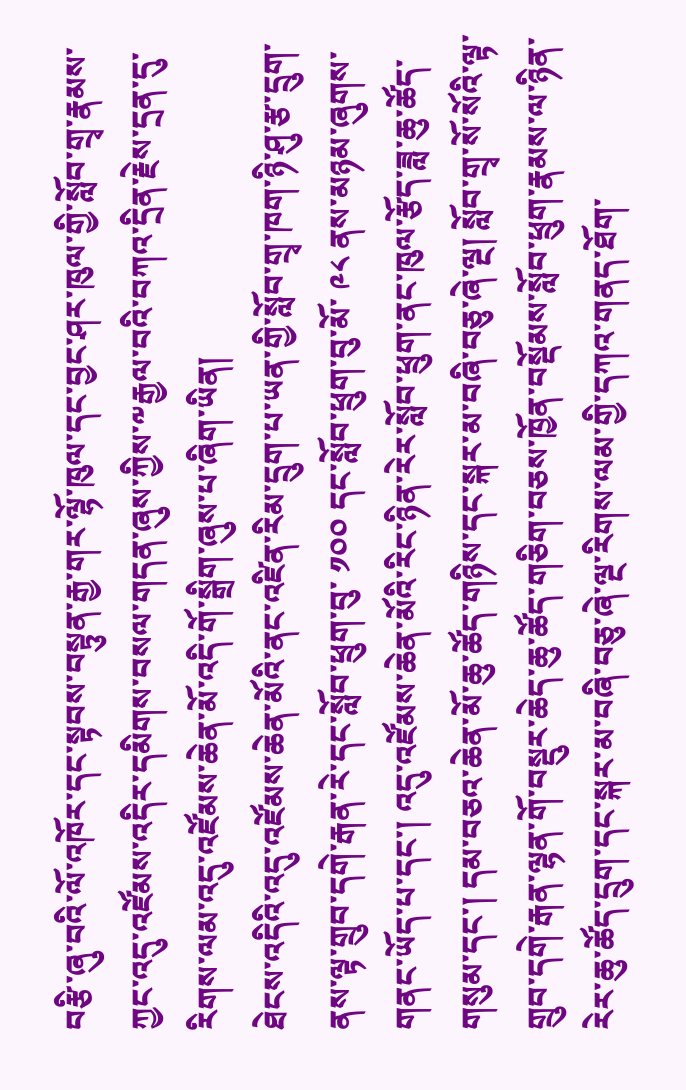བརྩི་ཞུ་བའི་ལོ་འཁོར་དང་སྟབས་བསྟུན་རྒྱ་གར་ལྷོ་ཁུལ་དང་བྱང་ཤར་ཁུལ་གྱི་སློབ་གྲྭ་རྣམས་ཀྱང་འདུ་འཛོམས་འདིར་དམིགས་བསལ་གདན་ཞུས་ཀྱིས་༸རྒྱལ་བའི་བཀའ་དྲིན་རྗེས་དྲན་དུ་རིགས་ལམ་འདུ་འཛོམས་ཆེན་མོ་འདི་གོ་སྒྲིག་ཞུས་པ་ཞིག་ཡིན།
ཐེངས་འདིའི་འདུ་འཛོམས་ཆེན་མོའི་ནང་འཛིན་རིམ་དྲུག་པ་ཡན་གྱི་སློབ་གྲྭ་ཁག་ཉི་ཤུ་རྩ་དྲུག་ནས་ལྟ་གྲུབ་དགེ་རྒན་རེ་དང་སློབ་ཕྲུག་བུ་ ༡༠༠ དང་སློབ་ཕྲུག་བུ་མོ་ ༩༨ ནས་མཉམ་ཞུགས་གནང་ཡོད་པ་དང་། འདུ་འཛོམས་ཆེན་མོའི་རིང་ཉིན་རེར་སློབ་ཕྲུག་ནང་ཁུལ་རྩོད་ཟླ་ཆུ་ཚོད་གསུམ་དང་། དམ་བཅའ་ཆེན་མོ་ཆུ་ཚོད་གཉིས་དང་སྐར་མ་བཞི་བཅུ་ཞེ་ལྔ། སློབ་གྲྭ་སོ་སོའི་ལྟ་གྲུབ་དགེ་རྒན་ལྷན་གོ་བསྡུར་ཆེད་ཆུ་ཚོད་གཅིག་བཅས་ཁྱོན་བསྡོམས་སློབ་ཕྲུག་རྣམས་ལ་ཉིན་རེར་ཆུ་ཚོད་དྲུག་དང་སྐར་མ་བཞི་བཅུ་ཞེ་ལྔ་རིགས་ལམ་གྱི་དཀའ་གནད་ཐོག་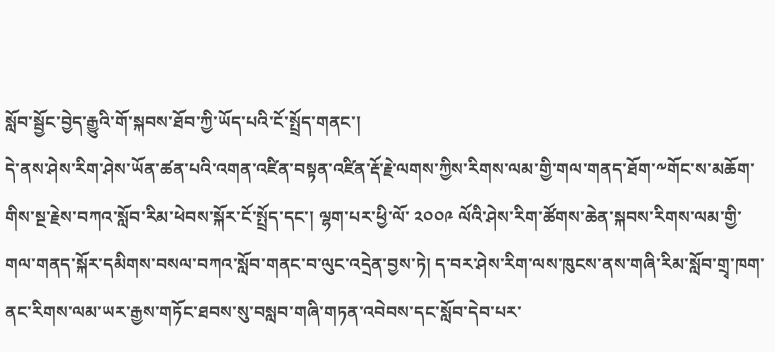སློབ་སྦྱོང་བྱེད་རྒྱུའི་གོ་སྐབས་ཐོབ་ཀྱི་ཡོད་པའི་ངོ་སྤྲོད་གནང་།
དེ་ནས་ཤེས་རིག་ཤེས་ཡོན་ཚན་པའི་འགན་འཛིན་བསྟན་འཛིན་རྡོ་རྗེ་ལགས་ཀྱིས་རིགས་ལམ་གྱི་གལ་གནད་ཐོག་༸གོང་ས་མཆོག་གིས་སྔ་རྗེས་བཀའ་སློབ་རིམ་ཕེབས་སྐོར་ངོ་སྤྲོད་དང་། ལྷག་པར་ཕྱི་ལོ་ ༢༠༠༩ ལོའི་ཤེས་རིག་ཚོགས་ཆེན་སྐབས་རིགས་ལམ་གྱི་གལ་གནད་སྐོར་དམིགས་བསལ་བཀའ་སློབ་གནང་བ་ལུང་འདྲེན་བྱས་ཏེ། ད་བར་ཤེས་རིག་ལས་ཁུངས་ནས་གཞི་རིམ་སློབ་གྲྭ་ཁག་ནང་རིགས་ལམ་ཡར་རྒྱས་གཏོང་ཐབས་སུ་བསླབ་གཞི་གཏན་འབེབས་དང་སློབ་དེབ་པར་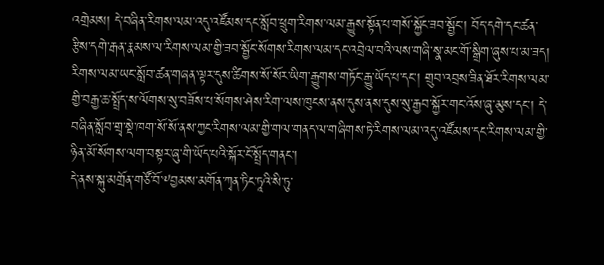འགྲེམས། དེ་བཞིན་རིགས་ལམ་འདུ་འཛོམས་དང་སློབ་ཕྲུག་རིགས་ལམ་རྒྱུས་སྟོན་པ་གསོ་སྐྱོང་ཟབ་སྦྱོང་། བོད་དགེ་དང་ཚན་རྩིས་དགེ་རྒན་རྣམས་ལ་རིགས་ལམ་གྱི་ཟབ་སྦྱོང་སོགས་རིགས་ལམ་དང་འབྲེལ་བའི་ལས་གཞི་སྣ་མང་གོ་སྒྲིག་ཞུས་པ་མ་ཟད། རིགས་ལམ་ཡང་སློབ་ཚན་གཞན་ལྟར་དུས་ཚིགས་སོ་སོར་ཡིག་རྒྱུགས་གཏོང་རྒྱུ་ཡོད་པ་དང་། གྲུབ་འབྲས་ཟིན་ཐོར་རིགས་ལམ་གྱི་བརྒྱ་ཆ་སྤྲོད་ས་ལོགས་སུ་བཟོས་པ་སོགས་ཤེས་རིག་ལས་ཁུངས་ནས་དུས་ནས་དུས་སུ་རྒྱབ་སྐྱོར་གང་འོས་ཞུ་མུས་དང་། དེ་བཞིན་སློབ་གྲྭ་སྡེ་ཁག་སོ་སོ་ནས་ཀྱང་རིགས་ལམ་གྱི་གལ་གནད་ལ་གཞིགས་ཏེ་རིགས་ལམ་འདུ་འཛོམས་དང་རིགས་ལམ་གྱི་ཉིན་མོ་སོགས་ལག་བསྟར་ཞུ་གི་ཡོད་པའི་སྐོར་ངོ་སྤྲོད་གནང་།
དེ་ནས་སྐུ་མགྲོན་གཙོ་བོ་༸བྱམས་མགོན་ཀྭན་ཏིང་ཏཱའི་སི་ཏུ་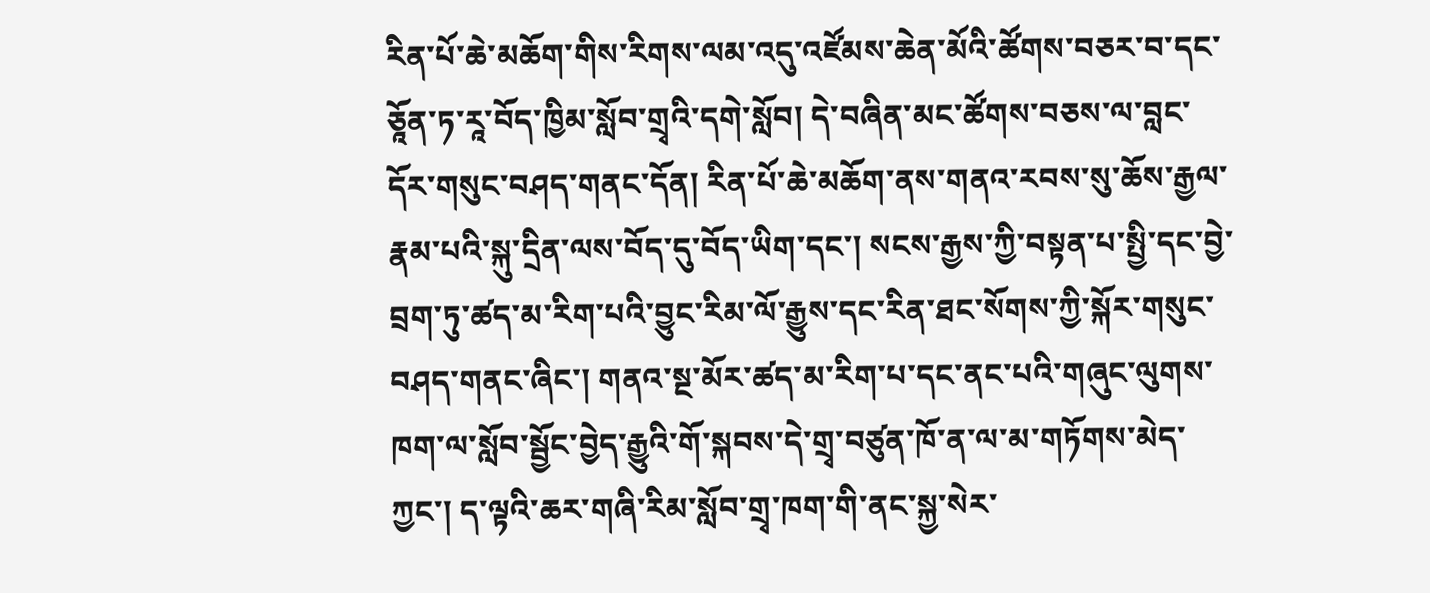རིན་པོ་ཆེ་མཆོག་གིས་རིགས་ལམ་འདུ་འཛོམས་ཆེན་མོའི་ཚོགས་བཅར་བ་དང་ཅཱོན་ཏ་རཱ་བོད་ཁྱིམ་སློབ་གྲྭའི་དགེ་སློབ། དེ་བཞིན་མང་ཚོགས་བཅས་ལ་བླང་དོར་གསུང་བཤད་གནང་དོན། རིན་པོ་ཆེ་མཆོག་ནས་གནའ་རབས་སུ་ཆོས་རྒྱལ་རྣམ་པའི་སྐུ་དྲིན་ལས་བོད་དུ་བོད་ཡིག་དང་། སངས་རྒྱས་ཀྱི་བསྟན་པ་སྤྱི་དང་བྱེ་བྲག་ཏུ་ཚད་མ་རིག་པའི་བྱུང་རིམ་ལོ་རྒྱུས་དང་རིན་ཐང་སོགས་ཀྱི་སྐོར་གསུང་བཤད་གནང་ཞིང་། གནའ་སྔ་མོར་ཚད་མ་རིག་པ་དང་ནང་པའི་གཞུང་ལུགས་ཁག་ལ་སློབ་སྦྱོང་བྱེད་རྒྱུའི་གོ་སྐབས་དེ་གྲྭ་བཙུན་ཁོ་ན་ལ་མ་གཏོགས་མེད་ཀྱང་། ད་ལྟའི་ཆར་གཞི་རིམ་སློབ་གྲྭ་ཁག་གི་ནང་སྐྱ་སེར་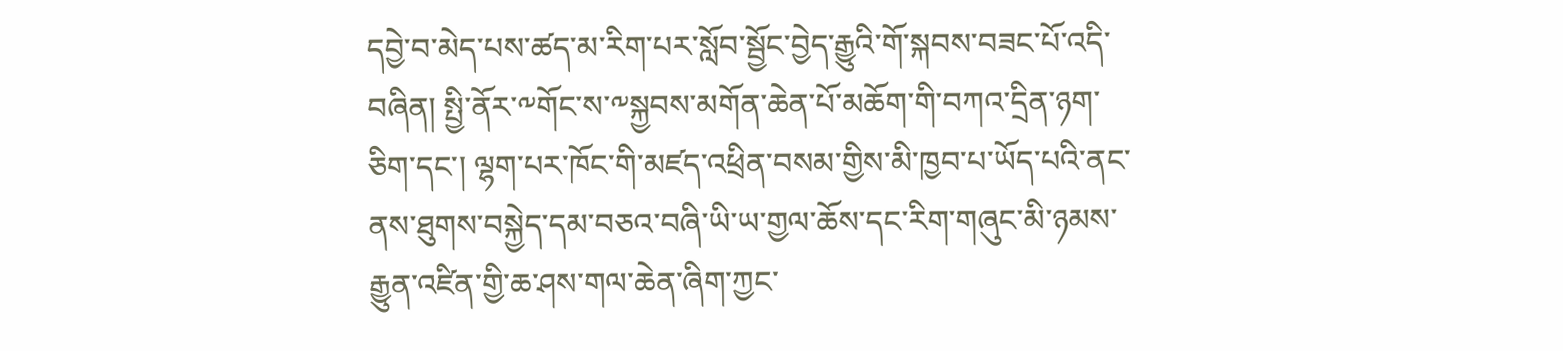དབྱེ་བ་མེད་པས་ཚད་མ་རིག་པར་སློབ་སྦྱོང་བྱེད་རྒྱུའི་གོ་སྐབས་བཟང་པོ་འདི་བཞིན། སྤྱི་ནོར་༸གོང་ས་༸སྐྱབས་མགོན་ཆེན་པོ་མཆོག་གི་བཀའ་དྲིན་ཉག་ཅིག་དང་། ལྷག་པར་ཁོང་གི་མཛད་འཕྲིན་བསམ་གྱིས་མི་ཁྱབ་པ་ཡོད་པའི་ནང་ནས་ཐུགས་བསྐྱེད་དམ་བཅའ་བཞི་ཡི་ཡ་གྱལ་ཆོས་དང་རིག་གཞུང་མི་ཉམས་རྒྱུན་འཛིན་གྱི་ཆ་ཤས་གལ་ཆེན་ཞིག་ཀྱང་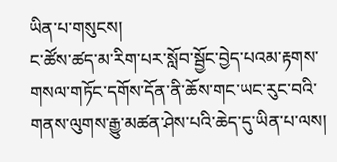ཡིན་པ་གསུངས།
ང་ཚོས་ཚད་མ་རིག་པར་སློབ་སྦྱོང་བྱེད་པའམ་རྟགས་གསལ་གཏོང་དགོས་དོན་ནི་ཆོས་གང་ཡང་རུང་བའི་གནས་ལུགས་རྒྱུ་མཚན་ཤེས་པའི་ཆེད་དུ་ཡིན་པ་ལས།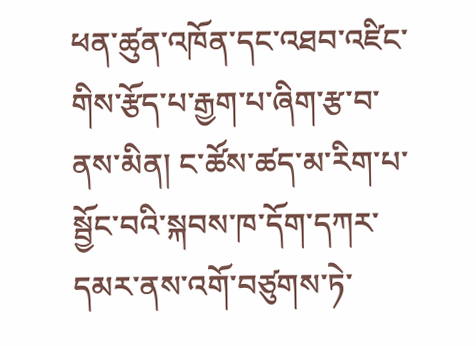ཕན་ཚུན་འཁོན་དང་འཐབ་འཛིང་གིས་རྩོད་པ་རྒྱག་པ་ཞིག་རྩ་བ་ནས་མིན། ང་ཚོས་ཚད་མ་རིག་པ་སྦྱོང་བའི་སྐབས་ཁ་དོག་དཀར་དམར་ནས་འགོ་བཙུགས་ཏེ་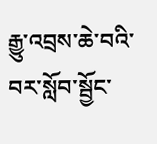རྒྱུ་འབྲས་ཆེ་བའི་བར་སློབ་སྦྱོང་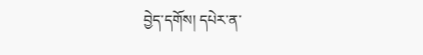བྱེད་དགོས། དཔེར་ན་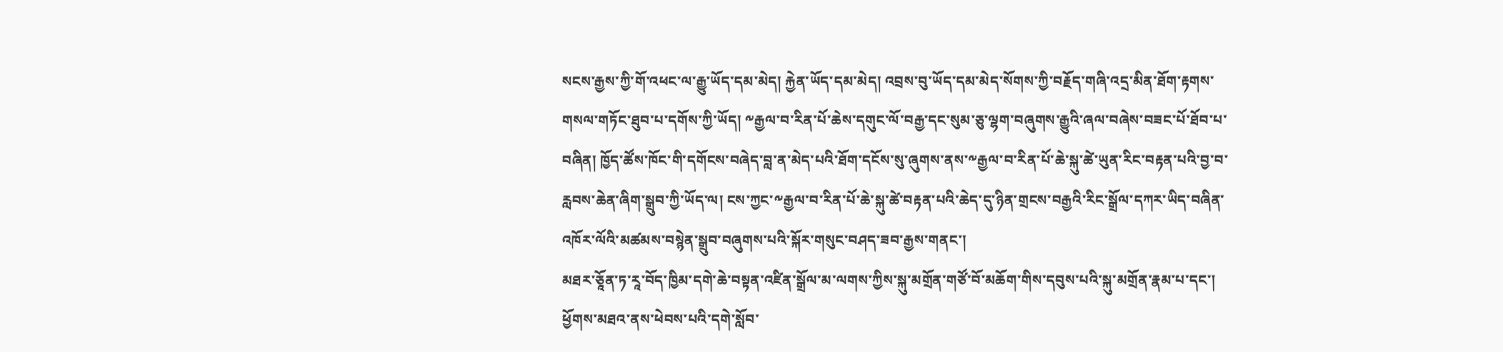སངས་རྒྱས་ཀྱི་གོ་འཕང་ལ་རྒྱུ་ཡོད་དམ་མེད། རྐྱེན་ཡོད་དམ་མེད། འབྲས་བུ་ཡོད་དམ་མེད་སོགས་ཀྱི་བརྗོད་གཞི་འདྲ་མིན་ཐོག་རྟགས་གསལ་གཏོང་ཐུབ་པ་དགོས་ཀྱི་ཡོད། ༸རྒྱལ་བ་རིན་པོ་ཆེས་དགུང་ལོ་བརྒྱ་དང་སུམ་ཅུ་ལྷག་བཞུགས་རྒྱུའི་ཞལ་བཞེས་བཟང་པོ་ཐོབ་པ་བཞིན། ཁྱོད་ཚོས་ཁོང་གི་དགོངས་བཞེད་བླ་ན་མེད་པའི་ཐོག་དངོས་སུ་ཞུགས་ནས་༸རྒྱལ་བ་རིན་པོ་ཆེ་སྐུ་ཚེ་ཡུན་རིང་བརྟན་པའི་བྱ་བ་རླབས་ཆེན་ཞིག་སྒྲུབ་ཀྱི་ཡོད་ལ། ངས་ཀྱང་༸རྒྱལ་བ་རིན་པོ་ཆེ་སྐུ་ཚེ་བརྟན་པའི་ཆེད་དུ་ཉིན་གྲངས་བརྒྱའི་རིང་སྒྲོལ་དཀར་ཡིད་བཞིན་འཁོར་ལོའི་མཚམས་བསྙེན་སྒྲུབ་བཞུགས་པའི་སྐོར་གསུང་བཤད་ཟབ་རྒྱས་གནང་།
མཐར་ཅཱོན་ཏ་རཱ་བོད་ཁྱིམ་དགེ་ཆེ་བསྟན་འཛིན་སྒྲོལ་མ་ལགས་ཀྱིས་སྐུ་མགྲོན་གཙོ་བོ་མཆོག་གིས་དབུས་པའི་སྐུ་མགྲོན་རྣམ་པ་དང་། ཕྱོགས་མཐའ་ནས་ཕེབས་པའི་དགེ་སློབ་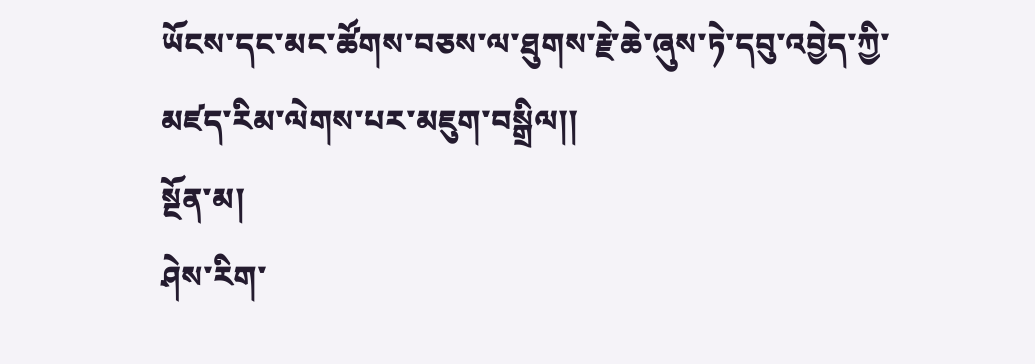ཡོངས་དང་མང་ཚོགས་བཅས་ལ་ཐུགས་རྗེ་ཆེ་ཞུས་ཏེ་དབུ་འབྱེད་ཀྱི་མཛད་རིམ་ལེགས་པར་མཇུག་བསྒྲིལ།།
སྔོན་མ།
ཤེས་རིག་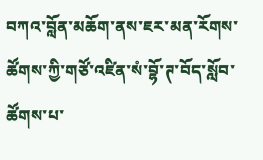བཀའ་བློན་མཆོག་ནས་ཇར་མན་རོགས་ཚོགས་ཀྱི་གཙོ་འཛིན་སཾ་བྷོ་ཊ་བོད་སློབ་ཚོགས་པ་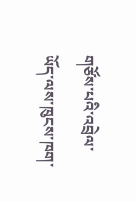གཙོས་པའི་འབྲེལ་ཡོད་ལས་ཁུངས་ཁག་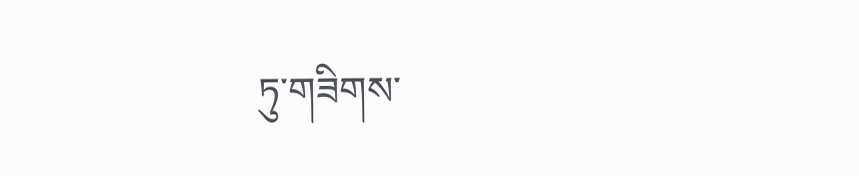ཏུ་གཟིགས་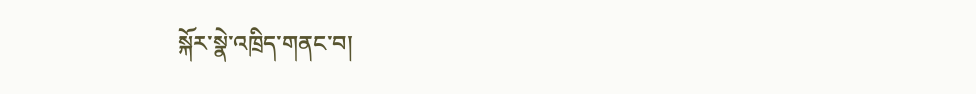སྐོར་སྣེ་འཁྲིད་གནང་བ།